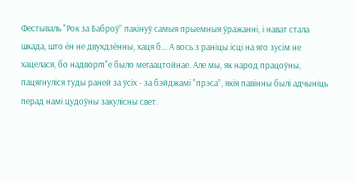Фестываль "Рок за Баброў” пакінуў самыя прыемныя ўражанні, і нават стала шкада, што ён не двухдзённы, хаця б... А вось з раніцы ісці на яго зусім не хацелася, бо надворm"е было мегаацтойнае. Але мы, як народ працоўны, пацягнуліся туды раней за ўсіх - за бэйджамі "прэса”, якія павінны былі адчыніць перад намі цудоўны закулісны свет.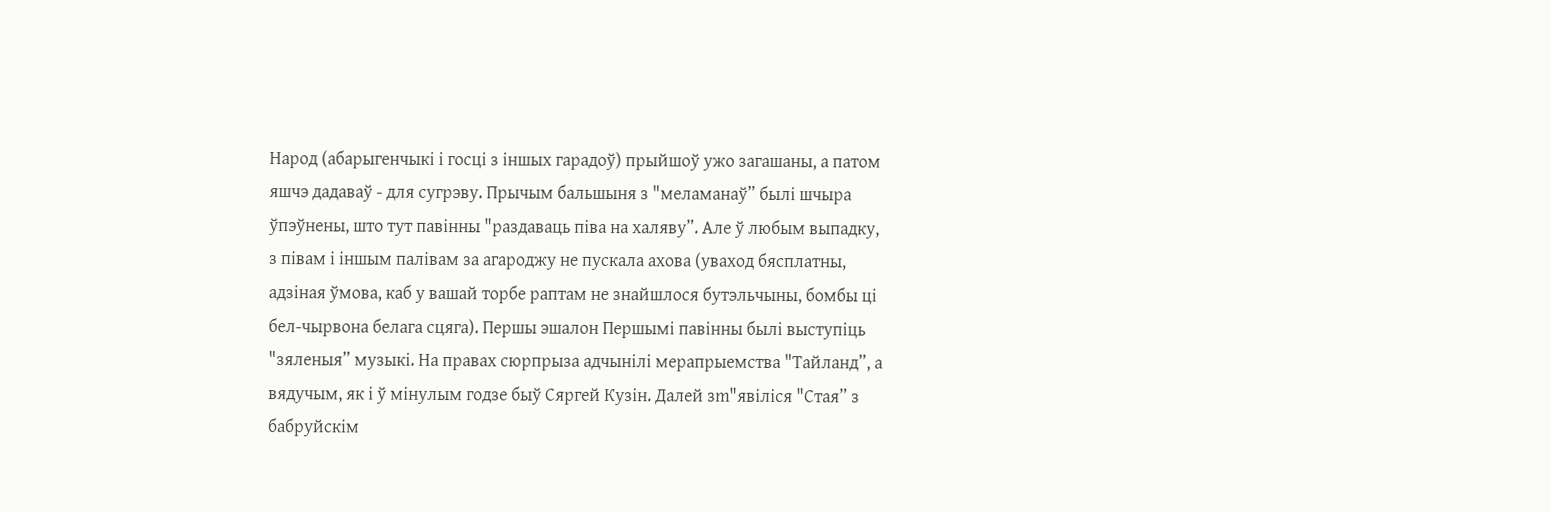Народ (абарыгенчыкі і госці з іншых гарадоў) прыйшоў ужо загашаны, а патом яшчэ дадаваў - для сугрэву. Прычым бальшыня з "меламанаў” былі шчыра ўпэўнены, што тут павінны "раздаваць піва на халяву”. Але ў любым выпадку, з півам і іншым палівам за агароджу не пускала ахова (уваход бясплатны, адзіная ўмова, каб у вашай торбе раптам не знайшлося бутэльчыны, бомбы ці бел-чырвона белага сцяга). Першы эшалон Першымі павінны былі выступіць "зяленыя” музыкі. На правах сюрпрыза адчынілі мерапрыемства "Тайланд”, а вядучым, як і ў мінулым годзе быў Сяргей Кузін. Далей зm"явіліся "Стая” з бабруйскім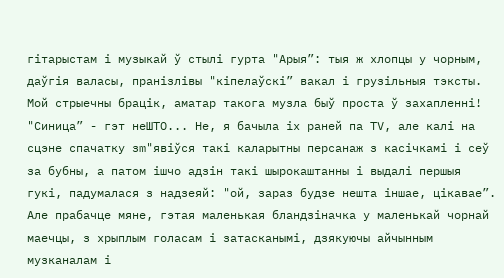гітарыстам і музыкай ў стылі гурта "Арыя”: тыя ж хлопцы у чорным, даўгія валасы, пранізлівы "кіпелаўскі” вакал і грузільныя тэксты. Мой стрыечны брацік, аматар такога музла быў проста ў захапленні! "Синица” - гэт неШТО... Не, я бачыла іх раней па ТV, але калі на сцэне спачатку зm"явіўся такі каларытны персанаж з касічкамі і сеў за бубны, а патом ішчо адзін такі шырокаштанны і выдалі першыя гукі, падумалася з надзеяй: "ой, зараз будзе нешта іншае, цікавае”. Але прабачце мяне, гэтая маленькая бландзіначка у маленькай чорнай маечцы, з хрыплым голасам і затасканымі, дзякуючы айчынным музканалам і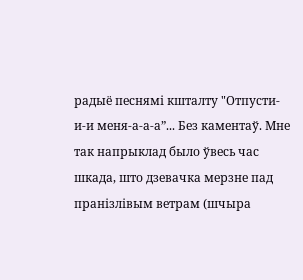радыё песнямі кшталту "Отпусти-и-и меня-а-а-а”... Без каментаў. Мне так напрыклад было ўвесь час шкада, што дзевачка мерзне пад пранізлівым ветрам (шчыра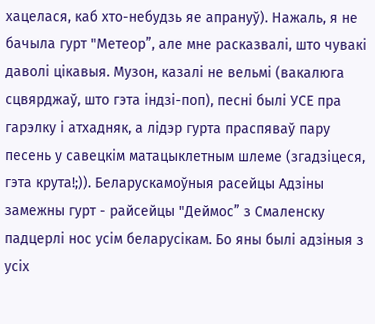хацелася, каб хто-небудзь яе апрануў). Нажаль, я не бачыла гурт "Метеор”, але мне расказвалі, што чувакі даволі цікавыя. Музон, казалі не вельмі (вакалюга сцвярджаў, што гэта індзі-поп), песні былі УСЕ пра гарэлку і атхадняк, а лідэр гурта праспяваў пару песень у савецкім матацыклетным шлеме (згадзіцеся, гэта крута!;)). Беларускамоўныя расейцы Адзіны замежны гурт - райсейцы "Деймос” з Смаленску падцерлі нос усім беларусікам. Бо яны былі адзіныя з усіх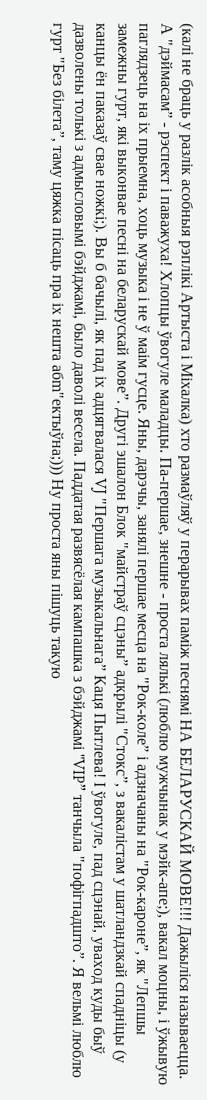(калі не браць у разлік асобныя рэплікі Артыста і Міхалка) хто размаўляў у перарывах паміж песнямі НА БЕЛАРУСКАЙ МОВЕ!!! Дажыліся называецца. А "дэймасам” - рэспект і паважуха! Хлопцы ўвогуле маладцы. Па-першае, знешне - проста лялькі (люблю мужчынак у мэйк-апе;), вакал моцны, і ўжывую паглядзець на іх прыемна, хоць музыка і не ў маім гусце. Яны, дарэчы, занялі першае месца на "Рок-коле” і адзначаны на "Рок-кароне”, як "Лепшы замежны гурт, які выконвае песні на беларускай мове”. Другі эшалон Блок "майстраў сцэны” адкрылі "Стокс”, з вакалістам у шатландзкай спадніцы (у канцы ён паказаў свае ножкі;). Вы б бачылі, як пад іх адцягвалася VJ "Першага музыкальнага” Каця Пытлева! І ўвогуле, пад сцэнай, уваход куды быў дазволены толькі з адмысловымі бэйджамі, было даволі весела. Паддатая развясёлая кампашка з бэйджамі "VIP” танчыла "пофігпадшто”. Я вельмі люблю гурт "Без білета”, таму цяжка пісаць пра іх нешта абm"ектыўна;))) Ну проста яны пішуць такую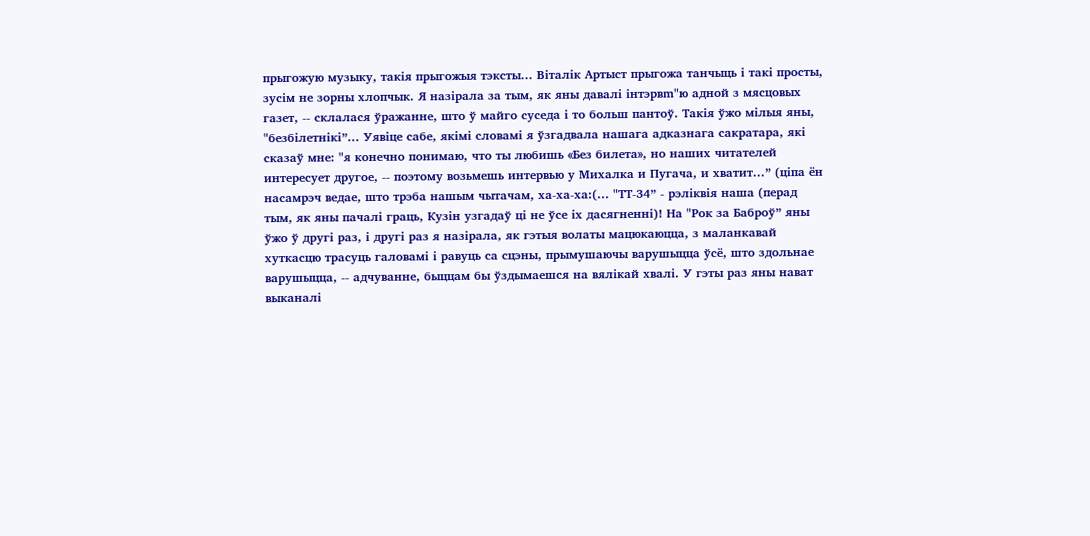прыгожую музыку, такія прыгожыя тэксты... Віталік Артыст прыгожа танчыць і такі просты, зусім не зорны хлопчык. Я назірала за тым, як яны давалі інтэрвm"ю адной з мясцовых газет, -- склалася ўражанне, што ў майго суседа і то больш пантоў. Такія ўжо мілыя яны, "безбілетнікі”... Уявіце сабе, якімі словамі я ўзгадвала нашага адказнага сакратара, які сказаў мне: "я конечно понимаю, что ты любишь «Без билета», но наших читателей интересует другое, -- поэтому возьмешь интервью у Михалка и Пугача, и хватит...” (ціпа ён насамрэч ведае, што трэба нашым чытачам, ха-ха-ха:(... "ТТ-34” - рэліквія наша (перад тым, як яны пачалі граць, Кузін узгадаў ці не ўсе іх дасягненні)! На "Рок за Баброў” яны ўжо ў другі раз, і другі раз я назірала, як гэтыя волаты мацюкаюцца, з маланкавай хуткасцю трасуць галовамі і равуць са сцэны, прымушаючы варушыцца ўсё, што здольнае варушыцца, -- адчуванне, быццам бы ўздымаешся на вялікай хвалі. У гэты раз яны нават выканалі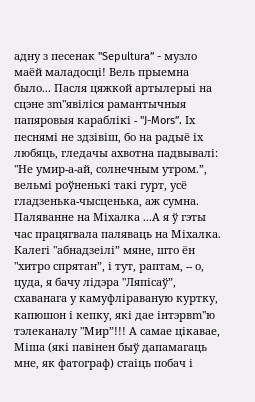адну з песенак "Sepultura” - музло маёй маладосці! Вель прыемна было... Пасля цяжкой артылерыі на сцэне зm"явіліся рамантычныя папяровыя караблікі - "J-Mors”. Іх песнямі не здзівіш, бо на радыё іх любяць, гледачы ахвотна падвывалі: "Не умир-а-ай, солнечным утром.”, вельмі роўненькі такі гурт, усё гладзенька-чысценька, аж сумна. Паляванне на Міхалка ...А я ў гэты час працягвала паляваць на Міхалка. Калегі "абнадзеілі” мяне, што ён "хитро спрятан”, і тут, раптам, -- о, цуда, я бачу лідэра "Ляпісаў”, схаванага у камуфліраваную куртку, капюшон і кепку, які дае інтэрвm"ю тэлеканалу "Мир”!!! А самае цікавае, Міша (які павінен быў дапамагаць мне, як фатограф) стаіць побач і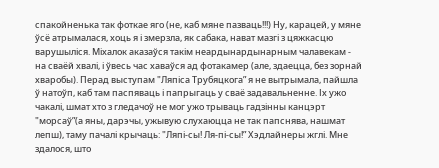спакойненька так фоткае яго (не, каб мяне пазваць!!!) Ну, карацей, у мяне ўсё атрымалася, хоць я і змерзла, як сабака, нават мазгі з цяжкасцю варушыліся. Міхалок аказаўся такім неардынардынарным чалавекам - на сваёй хвалі, і ўвесь час хаваўся ад фотакамер (але, здаецца, без зорнай хваробы). Перад выступам "Ляпіса Трубяцкога” я не вытрымала, пайшла ў натоўп, каб там паспяваць і папрыгаць у сваё задавальненне. Іх ужо чакалі, шмат хто з гледачоў не мог ужо трываць гадзінны канцэрт "морсаў”(а яны, дарэчы, ужывую слухаюцца не так папснява, нашмат лепш), таму пачалі крычаць: "Ляпі-сы! Ля-пі-сы!” Хэдлайнеры жглі. Мне здалося, што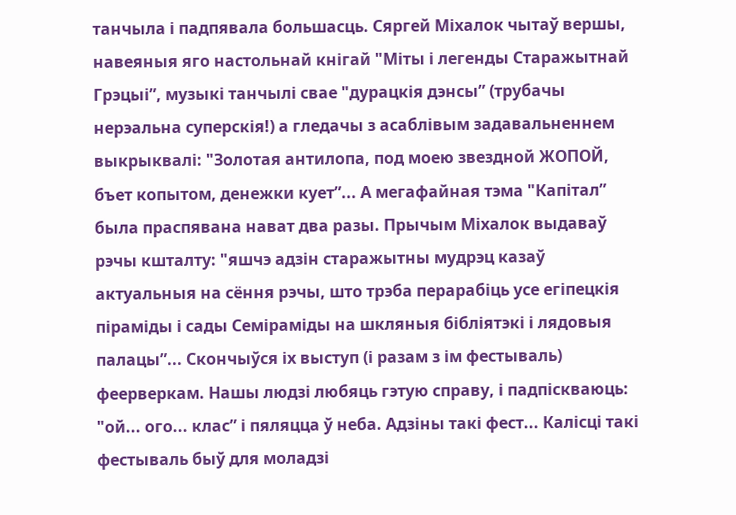танчыла і падпявала большасць. Сяргей Міхалок чытаў вершы, навеяныя яго настольнай кнігай "Міты і легенды Старажытнай Грэцыі”, музыкі танчылі свае "дурацкія дэнсы” (трубачы нерэальна суперскія!) а гледачы з асаблівым задавальненнем выкрыквалі: "Золотая антилопа, под моею звездной ЖОПОЙ, бъет копытом, денежки кует”... А мегафайная тэма "Капітал” была праспявана нават два разы. Прычым Міхалок выдаваў рэчы кшталту: "яшчэ адзін старажытны мудрэц казаў актуальныя на сёння рэчы, што трэба перарабіць усе егіпецкія піраміды і сады Семіраміды на шкляныя бібліятэкі і лядовыя палацы”... Скончыўся іх выступ (і разам з ім фестываль) феерверкам. Нашы людзі любяць гэтую справу, і падпіскваюць: "ой... ого... клас” і пяляцца ў неба. Адзіны такі фест... Калісці такі фестываль быў для моладзі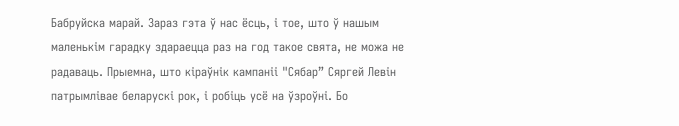Бабруйска марай. Зараз гэта ў нас ёсць, і тое, што ў нашым маленькім гарадку здараецца раз на год такое свята, не можа не радаваць. Прыемна, што кіраўнік кампаніі "Сябар” Сяргей Левін патрымлівае беларускі рок, і робіць усё на ўзроўні. Бо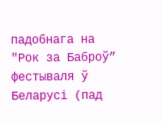падобнага на "Рок за Баброў” фестываля ў Беларусі (пад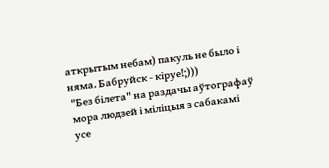аткрытым небам) пакуль не было і няма. Бабруйск - кіруе!;)))
 "Без білета" на раздачы аўтографаў
 мора людзей і міліцыя з сабакамі
 усе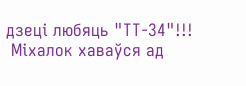дзеці любяць "ТТ-34"!!!
 Міхалок хаваўся ад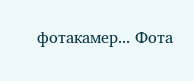фотакамер... Фота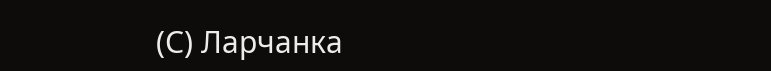(С) Ларчанка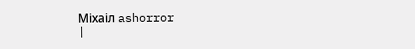Міхаіл ashorror
|